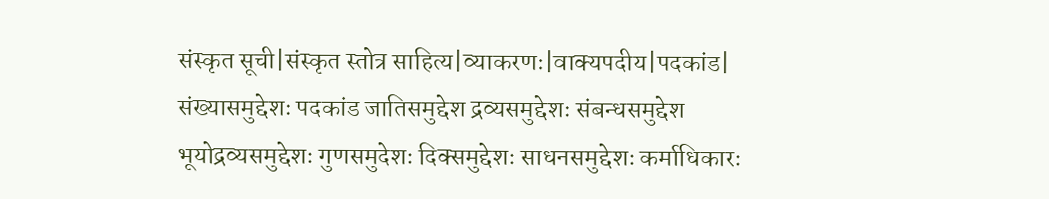संस्कृत सूची|संस्कृत स्तोत्र साहित्य|व्याकरणः|वाक्यपदीय|पदकांड| संख्यासमुद्देशः पदकांड जातिसमुद्देश द्रव्यसमुद्देशः संबन्धसमुद्देश भूयोद्रव्यसमुद्देशः गुणसमुदेशः दिक्समुद्देशः साधनसमुद्देशः कर्माधिकारः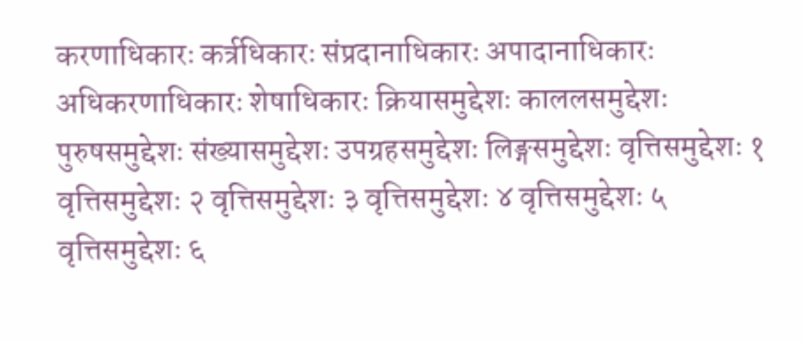करणाधिकारः कर्त्रधिकारः संप्रदानाधिकारः अपादानाधिकारः अधिकरणाधिकारः शेषाधिकारः क्रियासमुद्देशः काललसमुद्देशः पुरुषसमुद्देशः संख्यासमुद्देशः उपग्रहसमुद्देशः लिङ्गसमुद्देशः वृत्तिसमुद्देशः १ वृत्तिसमुद्देशः २ वृत्तिसमुद्देशः ३ वृत्तिसमुद्देशः ४ वृत्तिसमुद्देशः ५ वृत्तिसमुद्देशः ६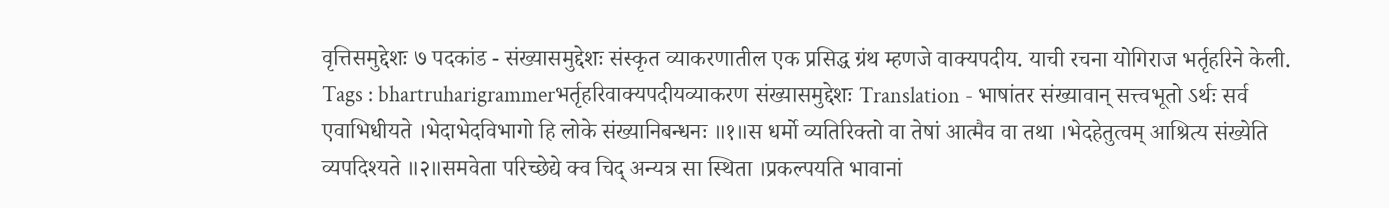वृत्तिसमुद्देशः ७ पदकांड - संख्यासमुद्देशः संस्कृत व्याकरणातील एक प्रसिद्ध ग्रंथ म्हणजे वाक्यपदीय. याची रचना योगिराज भर्तृहरिने केली. Tags : bhartruharigrammerभर्तृहरिवाक्यपदीयव्याकरण संख्यासमुद्देशः Translation - भाषांतर संख्यावान् सत्त्वभूतो ऽर्थः सर्व एवाभिधीयते ।भेदाभेदविभागो हि लोके संख्यानिबन्धनः ॥१॥स धर्मो व्यतिरिक्तो वा तेषां आत्मैव वा तथा ।भेदहेतुत्वम् आश्रित्य संख्येति व्यपदिश्यते ॥२॥समवेता परिच्छेद्ये क्व चिद् अन्यत्र सा स्थिता ।प्रकल्पयति भावानां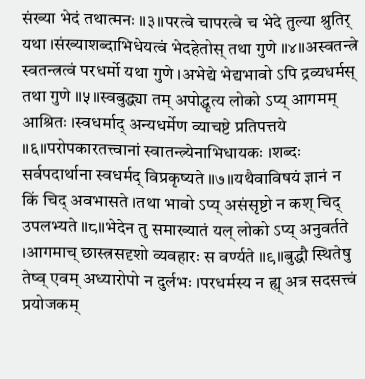संख्या भेदं तथात्मनः ॥३॥परत्वे चापरत्वे च भेदे तुल्या श्रुतिर् यथा ।संख्याशब्दाभिधेयत्वं भेदहेतोस् तथा गुणे ॥४॥अस्वतन्त्रे स्वतन्त्रत्वं परधर्मो यथा गुणे ।अभेद्ये भेद्यभावो ऽपि द्रव्यधर्मस् तथा गुणे ॥५॥स्वबुद्ध्या तम् अपोद्धृत्य लोको ऽप्य् आगमम् आश्रितः ।स्वधर्माद् अन्यधर्मेण व्याचष्टे प्रतिपत्तये ॥६॥परोपकारतत्त्वानां स्वातन्त्र्येनाभिधायकः ।शब्दः सर्वपदार्थाना स्वधर्मद् विप्रकृष्यते ॥७॥यथैवाविषयं ज्ञानं न किं चिद् अवभासते ।तथा भावो ऽप्य् असंसृष्टो न कश् चिद् उपलभ्यते ॥८॥भेदेन तु समाख्यातं यल् लोको ऽप्य् अनुवर्तते ।आगमाच् छास्त्रसदृशो व्यवहारः स वर्ण्यते ॥९॥बुद्धौ स्थितेषु तेष्व् एवम् अध्यारोपो न दुर्लभः ।परधर्मस्य न ह्य् अत्र सदसत्त्वं प्रयोजकम्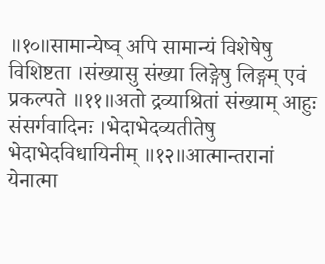॥१०॥सामान्येष्व् अपि सामान्यं विशेषेषु विशिष्टता ।संख्यासु संख्या लिङ्गेषु लिङ्गम् एवं प्रकल्पते ॥११॥अतो द्रव्याश्रितां संख्याम् आहुः संसर्गवादिनः ।भेदाभेदव्यतीतेषु भेदाभेदविधायिनीम् ॥१२॥आत्मान्तरानां येनात्मा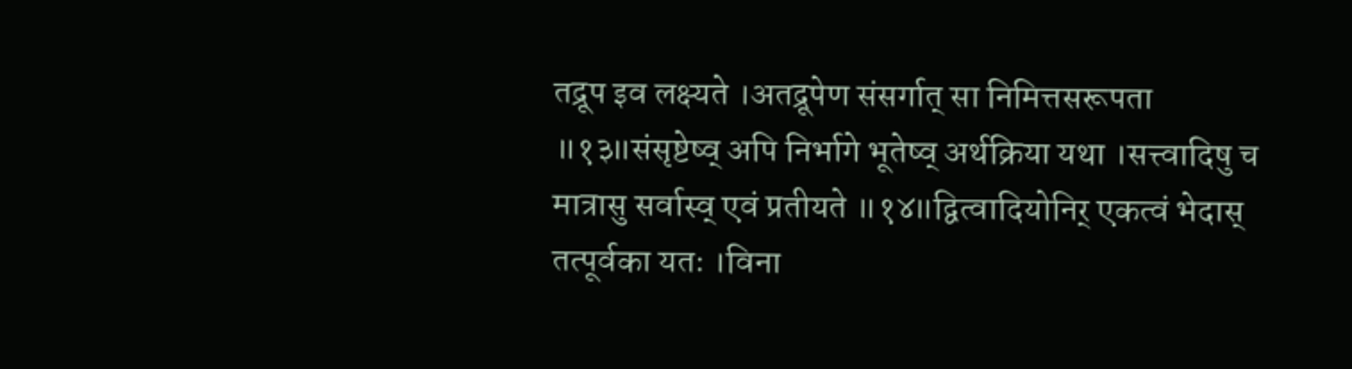तद्रूप इव लक्ष्यते ।अतद्रूपेण संसर्गात् सा निमित्तसरूपता ॥१३॥संसृष्टेष्व् अपि निर्भागे भूतेष्व् अर्थक्रिया यथा ।सत्त्वादिषु च मात्रासु सर्वास्व् एवं प्रतीयते ॥१४॥द्वित्वादियोनिर् एकत्वं भेदास् तत्पूर्वका यतः ।विना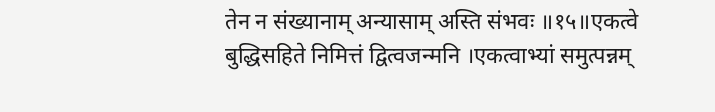तेन न संख्यानाम् अन्यासाम् अस्ति संभवः ॥१५॥एकत्वे बुद्धिसहिते निमित्तं द्वित्वजन्मनि ।एकत्वाभ्यां समुत्पन्नम्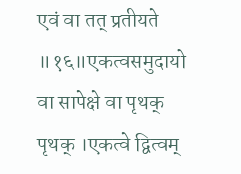एवं वा तत् प्रतीयते ॥१६॥एकत्वसमुदायो वा सापेक्षे वा पृथक् पृथक् ।एकत्वे द्वित्वम्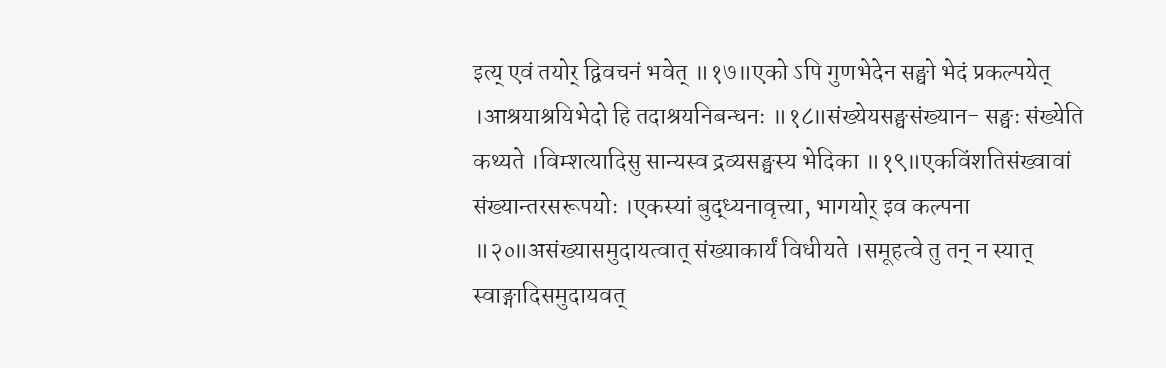इत्य् एवं तयोर् द्विवचनं भवेत् ॥१७॥एको ऽपि गुणभेदेन सङ्घो भेदं प्रकल्पयेत् ।आश्रयाश्रयिभेदो हि तदाश्रयनिबन्धनः ॥१८॥संख्येयसङ्घसंख्यान- सङ्घः संख्येति कथ्यते ।विम्शत्यादिसु सान्यस्व द्रव्यसङ्घस्य भेदिका ॥१९॥एकविंशतिसंख्वावां संख्यान्तरसरूपयोः ।एकस्यां बुद्ध्यनावृत्त्या, भागयोर् इव कल्पना ॥२०॥असंख्यासमुदायत्वात् संख्याकार्यं विधीयते ।समूहत्वे तु तन् न स्यात् स्वाङ्गादिसमुदायवत्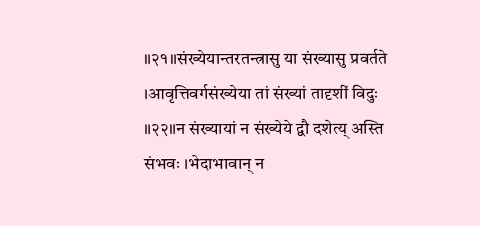॥२१॥संख्येयान्तरतन्त्रासु या संख्यासु प्रवर्तते ।आवृत्तिवर्गसंख्येया तां संख्यां तादृशीं विदुः ॥२२॥न संख्यायां न संख्येये द्वौ दशेत्य् अस्ति संभवः ।भेदाभावान् न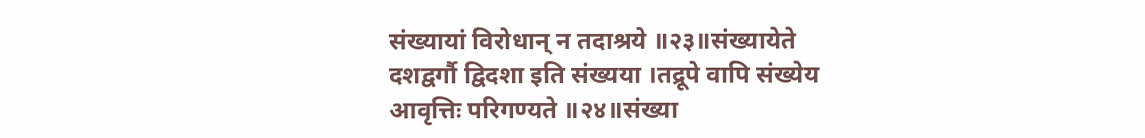संख्यायां विरोधान् न तदाश्रये ॥२३॥संख्यायेते दशद्वर्गौ द्विदशा इति संख्यया ।तद्रूपे वापि संख्येय आवृत्तिः परिगण्यते ॥२४॥संख्या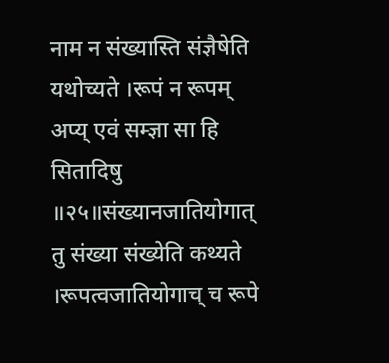नाम न संख्यास्ति संज्ञैषेति यथोच्यते ।रूपं न रूपम् अप्य् एवं सम्ज्ञा सा हि सितादिषु ॥२५॥संख्यानजातियोगात् तु संख्या संख्येति कथ्यते ।रूपत्वजातियोगाच् च रूपे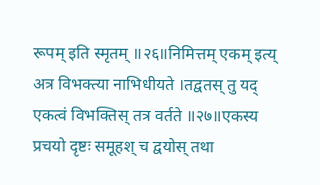रूपम् इति स्मृतम् ॥२६॥निमित्तम् एकम् इत्य् अत्र विभक्त्या नाभिधीयते ।तद्वतस् तु यद् एकत्वं विभक्तिस् तत्र वर्तते ॥२७॥एकस्य प्रचयो दृष्टः समूहश् च द्वयोस् तथा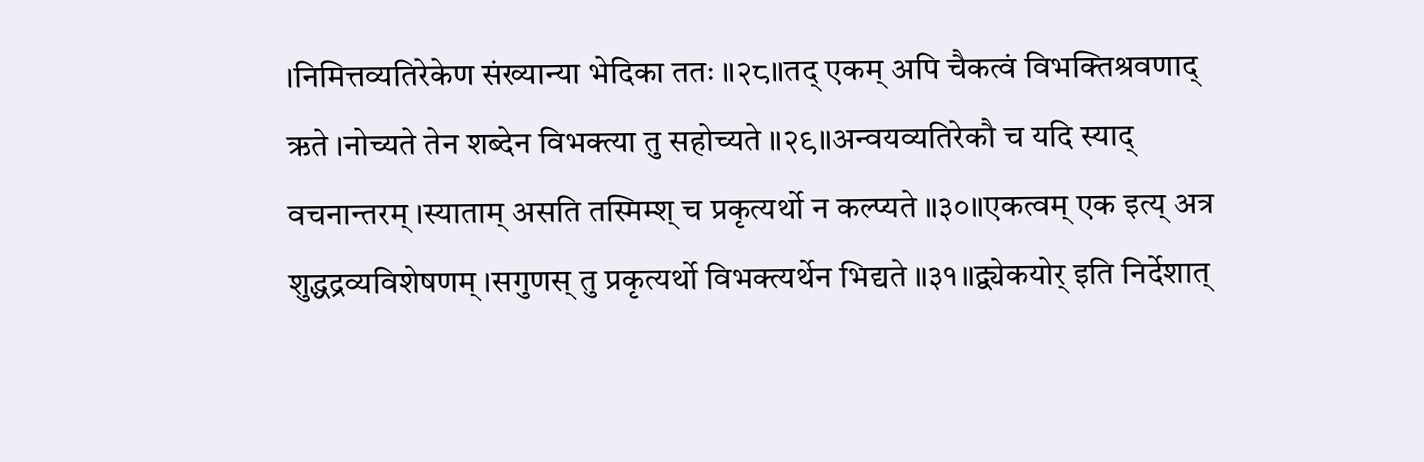।निमित्तव्यतिरेकेण संख्यान्या भेदिका ततः ॥२८॥तद् एकम् अपि चैकत्वं विभक्तिश्रवणाद् ऋते ।नोच्यते तेन शब्देन विभक्त्या तु सहोच्यते ॥२९॥अन्वयव्यतिरेकौ च यदि स्याद् वचनान्तरम् ।स्याताम् असति तस्मिम्श् च प्रकृत्यर्थो न कल्प्यते ॥३०॥एकत्वम् एक इत्य् अत्र शुद्धद्रव्यविशेषणम् ।सगुणस् तु प्रकृत्यर्थो विभक्त्यर्थेन भिद्यते ॥३१॥द्व्येकयोर् इति निर्देशात्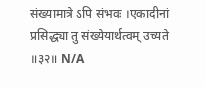संख्यामात्रे ऽपि संभवः ।एकादीनां प्रसिद्ध्या तु संख्येयार्थत्वम् उच्यते ॥३२॥ N/A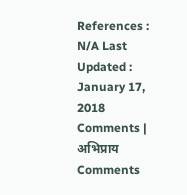References : N/A Last Updated : January 17, 2018 Comments | अभिप्राय Comments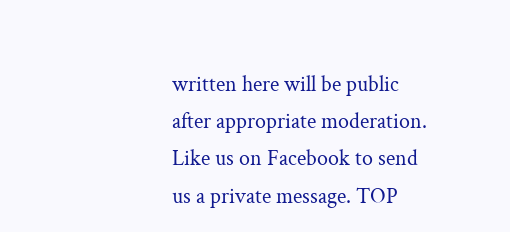written here will be public after appropriate moderation. Like us on Facebook to send us a private message. TOP